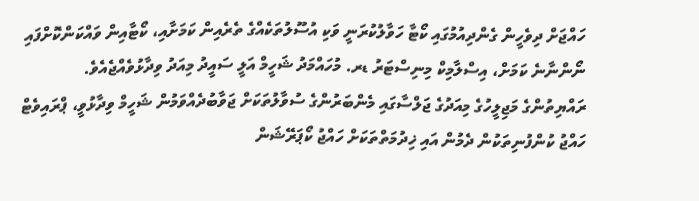ހައްޖަށް ދިވެހީން ގެންދިއުމުގައި ކޯޓާ ހަވާލުކުރަނީ ވަކި އުސޫލުތަކެއްގެ ތެރެއިން ކަމަށާއި، ކޯޓާއިން ވައްކަންކޮށްފައި ނޯންނާނެ ކަމަށް، އިސްލާމިކް މިނިސްޓަރު ޑރ. މުހައްމަދު ޝަހީމް އަލީ ސައީދު މިއަދު ވިދާޅުވެއްޖެއެވެ.
ރައްޔިތުންގެ މަޖިލީހުގެ މިއަދުގެ ޖަލްސާގައި މެންބަރުންގެ ސުވާލުތަކަށް ޖަވާބުދެއްވަމުން ޝަހީމް ވިދާޅުވީ، ޕްރައިވެޓް ހައްޖު ކުންފުނިތަކުން ދެމުން އައި ޚިދުމަތްތަކަށް ހައްޖު ކޯޕަރޭޝަން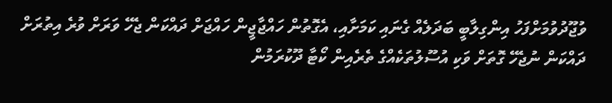ވުޖޫދުވުމަށްފަހު އިންގިލާބީ ބަދަލެއް ގެނައި ކަމަށާއި، އެގޮތުން ހައްޖާޖީން ހައްޖަށް ދައްކަން ޖެހޭ ވަރަށް ވުރެ އިތުރަށް ދައްކަން ނުޖެހޭ ގޮތަށް ވަކި އުސޫލުތަކެއްގެ ތެރެއިން ކޯޓާ ދޫކުރަމުން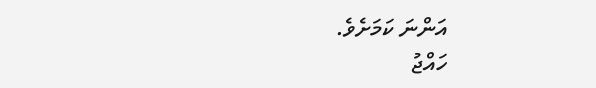އަންނަ ކަމަށެވެ.
ހައްޖު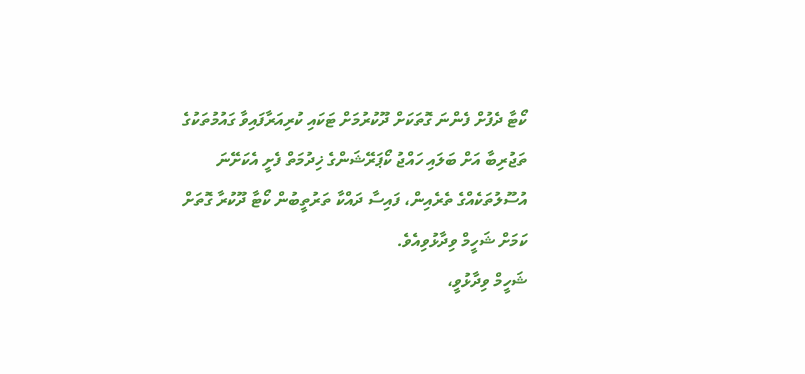ކޯޓާ ދެފުށް ފެންނަ ގޮތަކަށް ދޫކުރުމަށް ޓަކައި ކުރިއަރާފައިވާ ގައުމުތަކުގެ ތަޖުރިބާ އަށް ބަލައި ހައްޖު ކޯޕަރޭޝަންގެ ޚިދުމަތް ފެށީ އެކަށޭނަ އުސޫލުތަކެއްގެ ތެރެއިން، ފައިސާ ދައްކާ ތަރުތީބުން ކޯޓާ ދޫކުރާ ގޮތަށް ކަމަށް ޝަހީމް ވިދާޅުވިއެވެ.
ޝަހީމް ވިދާޅުވީ،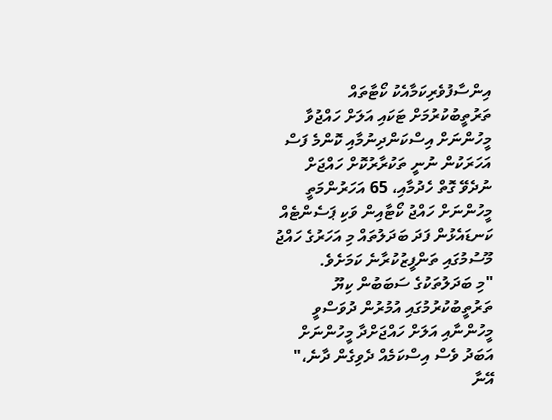އިންސާފުވެރިކަމާއެކު ކޯޓާތައް ތަރުތީބުކުރުމަށް ޓަކައި އަލަށް ހައްޖުވާ މީހުންނަށް އިސްކަންދިނުމާއި ކޮންމެ ފަސް އަހަރަކުން ނުނީ ތަކުރާރުކޮށް ހައްޖަށް ނުދެވޭ ގޮތް ހެދުމާއި، 65 އަހަރުންމަތީ މީހުންނަށް ހައްޖު ކޯޓާއިން ވަކި ޕަސެންޓެއް ކަނޑައެޅުން ފަދަ ބަދަލުތައް މި އަހަރުގެ ހައްޖު މޫސުމުގައި ތަންފީޒުކުރާނެ ކަމަށެވެ.
"މި ބަދަލުތަކުގެ ސަބަބުން ކިޔޫ ތަރުތީބުކުރުމުގައި އުމުރުން ދުވަސްވީ މީހުންނާއި އަލަށް ހައްޖަށްދާ މީހުންނަށް އަބަދު ވެސް އިސްކަމެއް ދެވިގެން ދާނެ،" އޭނާ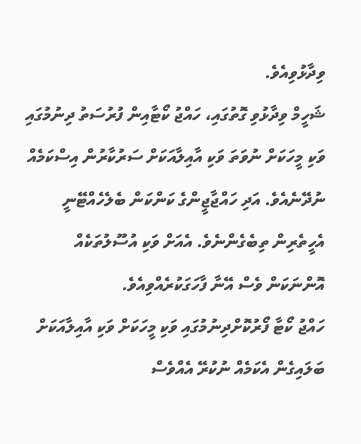ވިދާޅުވިއެވެ.
ޝަހީމް ވިދާޅުވި ގޮތުގައި، ހައްޖު ކޯޓާއިން ފުރުސަތު ދިނުމުގައި ވަކި މީހަކަށް ނުވަތަ ވަކި އާއިލާއަކަށް ސަރުކާރުން އިސްކަމެއް ނުދޭނެއެވެ. އަދި ހައްޖާޖީންގެ ކަންކަން ބެލެހެއްޓޭނީ އެހީތެރިން ތިބެގެންނެވެ. އެއަށް ވަކި އުސޫލުތަކެއް އޮންނަކަން ވެސް އޭނާ ފާހަގަކުރެއްވިއެވެ.
ހައްޖު ކޯޓާ ފޯރުކޮށްދިނުމުގައި ވަކި މީހަކަށް ވަކި އާއިލާއަކަށް ބަލައިގެން އެކަމެއް ނުކުރޭ އެއްވެސް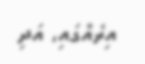އިރެއްގައި، އަދި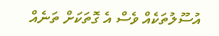އުސޫލުތަކެއް ވެސް އެ ގޮތަކަށް ތަނެއް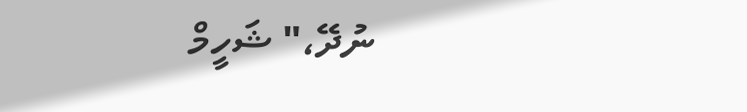ނުދޭ،" ޝަހީމް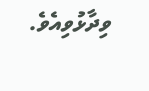ވިދާޅުވިއެވެ.